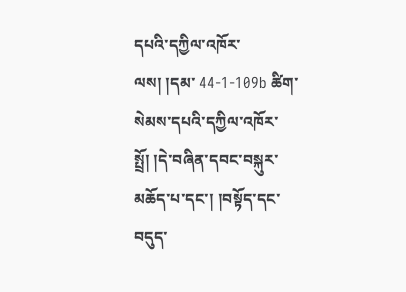དཔའི་དཀྱིལ་འཁོར་ལས། །དམ་ 44-1-109b ཚིག་སེམས་དཔའི་དཀྱིལ་འཁོར་སྤྲོ། །དེ་བཞིན་དབང་བསྐུར་མཆོད་པ་དང་། །བསྟོད་དང་བདུད་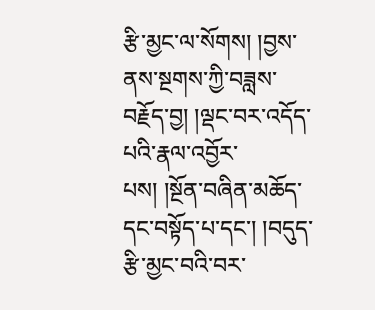རྩི་མྱང་ལ་སོགས། །བྱས་ནས་སྔགས་ཀྱི་བཟླས་བརྗོད་བྱ། །ལྡང་བར་འདོད་པའི་རྣལ་འབྱོར་པས། །སྔོན་བཞིན་མཆོད་དང་བསྟོད་པ་དང་། །བདུད་རྩི་མྱང་བའི་བར་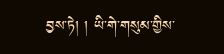བྱས་ཏེ། ། ཡི་གེ་གསུམ་གྱིས་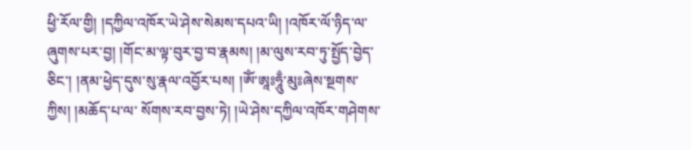ཕྱི་རོལ་གྱི། །དཀྱིལ་འཁོར་ཡེ་ཤེས་སེམས་དཔའ་ཡི། །འཁོར་ལོ་ཉིད་ལ་ཞུགས་པར་བྱ། །གོང་མ་ལྟ་བུར་བྱ་བ་རྣམས། །མ་ལུས་རབ་ཏུ་སྤྱོད་བྱེད་ཅིང་། །ནམ་ཕྱེད་དུས་སུ་རྣལ་འབྱོར་པས། །ཨོཾ་ཨཱཿཧཱུྃ་མུཿཞེས་སྔགས་ཀྱིས། །མཆོད་པ་ལ་ སོགས་རབ་བྱས་ཏེ། །ཡེ་ཤེས་དཀྱིལ་འཁོར་གཤེགས་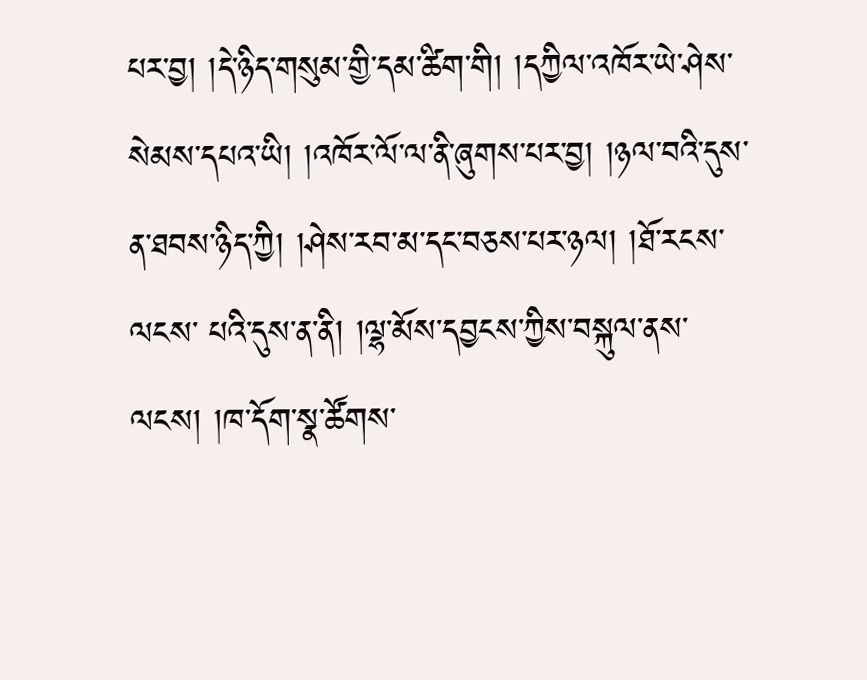པར་བྱ། །དེ་ཉིད་གསུམ་གྱི་དམ་ཚིག་གི། །དཀྱིལ་འཁོར་ཡེ་ཤེས་སེམས་དཔའ་ཡི། །འཁོར་ལོ་ལ་ནི་ཞུགས་པར་བྱ། །ཉལ་བའི་དུས་ན་ཐབས་ཉིད་ཀྱི། །ཤེས་རབ་མ་དང་བཅས་པར་ཉལ། །ཐོ་རངས་ལངས་ པའི་དུས་ན་ནི། །ལྷ་མོས་དབྱངས་ཀྱིས་བསྐུལ་ནས་ལངས། །ཁ་དོག་སྣ་ཚོགས་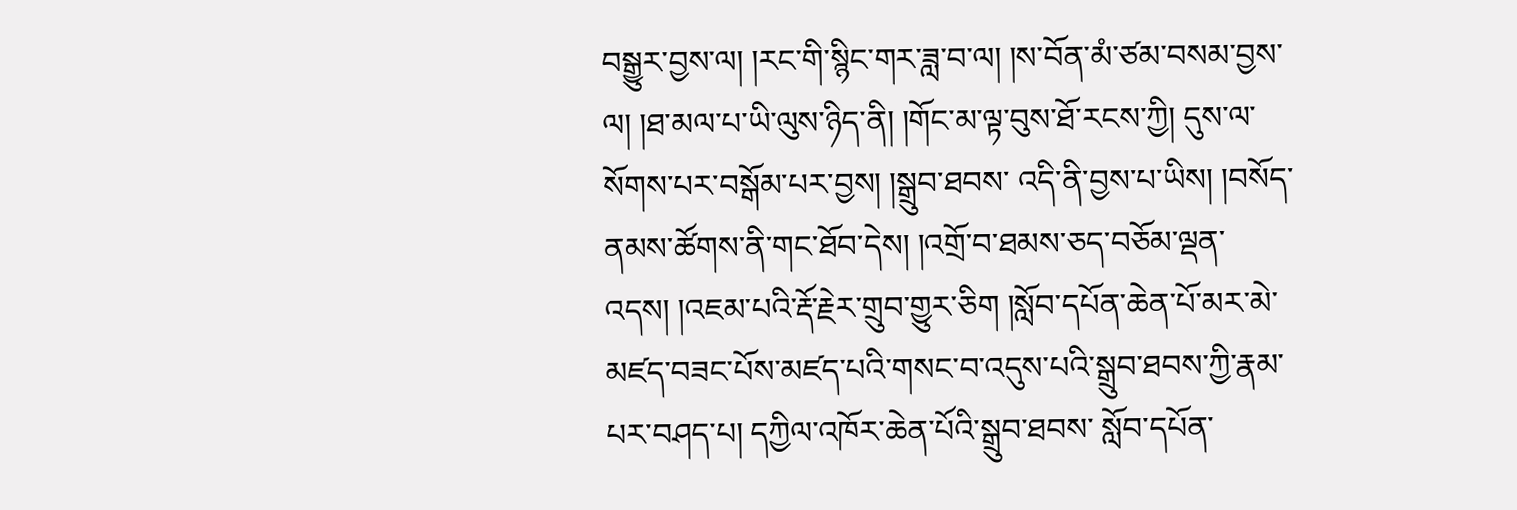བསྒྱུར་བྱས་ལ། །རང་གི་སྙིང་གར་ཟླ་བ་ལ། །ས་བོན་མཾ་ཙམ་བསམ་བྱས་ལ། །ཐ་མལ་པ་ཡི་ལུས་ཉིད་ནི། །གོང་མ་ལྟ་བུས་ཐོ་རངས་ཀྱི། དུས་ལ་སོགས་པར་བསྒོམ་པར་བྱས། །སྒྲུབ་ཐབས་ འདི་ནི་བྱས་པ་ཡིས། །བསོད་ནམས་ཚོགས་ནི་གང་ཐོབ་དེས། །འགྲོ་བ་ཐམས་ཅད་བཅོམ་ལྡན་འདས། །འཇམ་པའི་རྡོ་རྗེར་གྲུབ་གྱུར་ཅིག །སློབ་དཔོན་ཆེན་པོ་མར་མེ་མཛད་བཟང་པོས་མཛད་པའི་གསང་བ་འདུས་པའི་སྒྲུབ་ཐབས་ཀྱི་རྣམ་པར་བཤད་པ། དཀྱིལ་འཁོར་ཆེན་པོའི་སྒྲུབ་ཐབས་ སློབ་དཔོན་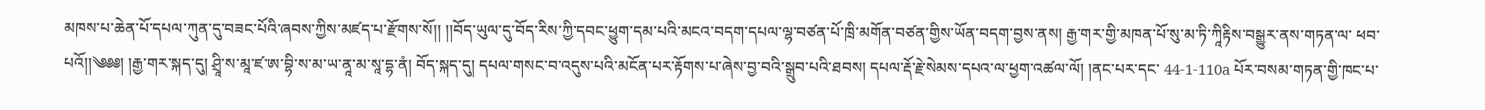མཁས་པ་ཆེན་པོ་དཔལ་ཀུན་དུ་བཟང་པོའི་ཞབས་ཀྱིས་མཛད་པ་རྫོགས་སོ།། །།བོད་ཡུལ་དུ་བོད་རིས་ཀྱི་དབང་ཕྱུག་དམ་པའི་མངའ་བདག་དཔལ་ལྷ་བཙན་པོ་ཁྲི་མགོན་བཙན་གྱིས་ཡོན་བདག་བྱས་ནས། རྒྱ་གར་གྱི་མཁན་པོ་སུ་མ་ཏི་ཀཱིརྟིས་བསྒྱུར་ནས་གཏན་ལ་ ཕབ་པའོ།།༄༅༅། །རྒྱ་གར་སྐད་དུ། ཤྲཱི་ས་མཱ་ཛ་ཨ་བྷི་ས་མ་ཡ་ནཱ་མ་སཱ་དྷ་ནཾ། བོད་སྐད་དུ། དཔལ་གསང་བ་འདུས་པའི་མངོན་པར་རྟོགས་པ་ཞེས་བྱ་བའི་སྒྲུབ་པའི་ཐབས། དཔལ་རྡོ་རྗེ་སེམས་དཔའ་ལ་ཕྱག་འཚལ་ལོ། །ནང་པར་དང་ 44-1-110a པོར་བསམ་གཏན་གྱི་ཁང་པ་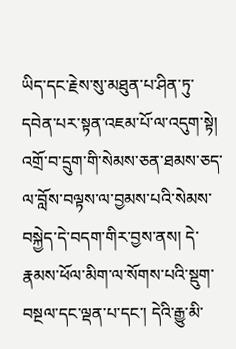ཡིད་དང་རྗེས་སུ་མཐུན་པ་ཤིན་ཏུ་དབེན་པར་སྟན་འཇམ་པོ་ལ་འདུག་སྟེ། འགྲོ་བ་དྲུག་གི་སེམས་ཅན་ཐམས་ཅད་ལ་བློས་བལྟས་ལ་བྱམས་པའི་སེམས་བསྐྱེད་དེ་བདག་གིར་བྱས་ནས། དེ་རྣམས་ཕོལ་མིག་ལ་སོགས་པའི་སྡུག་ བསྔལ་དང་ལྡན་པ་དང་། དེའི་རྒྱུ་མི་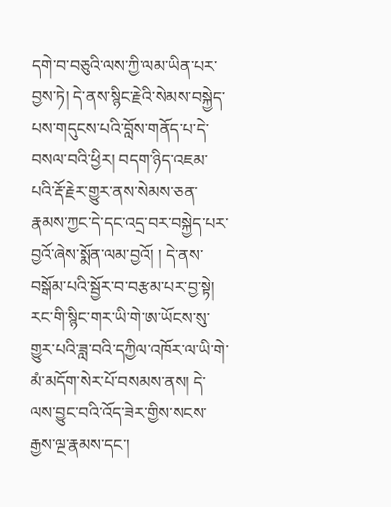དགེ་བ་བཅུའི་ལས་ཀྱི་ལམ་ཡིན་པར་བྱས་ཏེ། དེ་ནས་སྙིང་རྗེའི་སེམས་བསྐྱེད་པས་གདུངས་པའི་བློས་གནོད་པ་དེ་བསལ་བའི་ཕྱིར། བདག་ཉིད་འཇམ་པའི་རྡོ་རྗེར་གྱུར་ནས་སེམས་ཅན་རྣམས་ཀྱང་དེ་དང་འདྲ་བར་བསྐྱེད་པར་བྱའོ་ཞེས་སྨོན་ལམ་བྱའོ། ། དེ་ནས་བསྒོམ་པའི་སྦྱོར་བ་བརྩམ་པར་བྱ་སྟེ། རང་གི་སྙིང་གར་ཡི་གེ་ཨ་ཡོངས་སུ་གྱུར་པའི་ཟླ་བའི་དཀྱིལ་འཁོར་ལ་ཡི་གེ་མཾ་མདོག་སེར་པོ་བསམས་ནས། དེ་ལས་བྱུང་བའི་འོད་ཟེར་གྱིས་སངས་རྒྱས་ལྔ་རྣམས་དང་།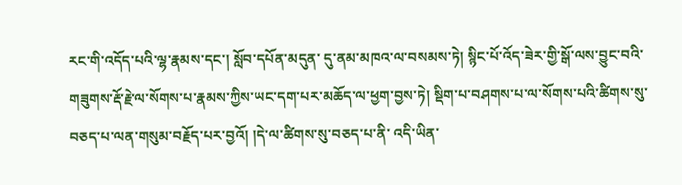རང་གི་འདོད་པའི་ལྷ་རྣམས་དང་། སློབ་དཔོན་མདུན་ དུ་ནམ་མཁའ་ལ་བསམས་ཏེ། སྙིང་པོ་འོད་ཟེར་གྱི་སྒོ་ལས་བྱུང་བའི་གཟུགས་རྡོ་རྗེ་ལ་སོགས་པ་རྣམས་ཀྱིས་ཡང་དག་པར་མཆོད་ལ་ཕྱག་བྱས་ཏེ། སྡིག་པ་བཤགས་པ་ལ་སོགས་པའི་ཚིགས་སུ་བཅད་པ་ལན་གསུམ་བརྗོད་པར་བྱའོ། །དེ་ལ་ཚིགས་སུ་བཅད་པ་ནི་ འདི་ཡིན་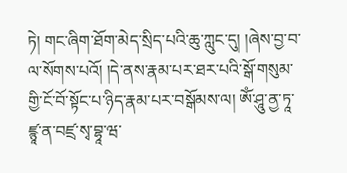ཏེ། གང་ཞིག་ཐོག་མེད་སྲིད་པའི་ཆུ་ཀླུང་དུ། །ཞེས་བྱ་བ་ལ་སོགས་པའོ། །དེ་ནས་རྣམ་པར་ཐར་པའི་སྒོ་གསུམ་གྱི་ངོ་བོ་སྟོང་པ་ཉིད་རྣམ་པར་བསྒོམས་ལ། ཨོཾ་ཤཱུ་ནྱ་ཏཱ་ཛྙཱ་ན་བཛྲ་སྭ་བྷཱ་ཝ་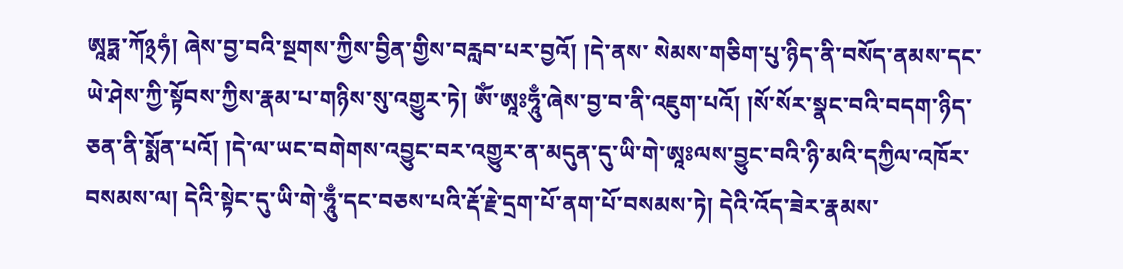ཨཱཏྨ་ཀོ྅ཧཾ། ཞེས་བྱ་བའི་སྔགས་ཀྱིས་བྱིན་གྱིས་བརླབ་པར་བྱའོ། །དེ་ནས་ སེམས་གཅིག་པུ་ཉིད་ནི་བསོད་ནམས་དང་ཡེ་ཤེས་ཀྱི་སྟོབས་ཀྱིས་རྣམ་པ་གཉིས་སུ་འགྱུར་ཏེ། ཨོཾ་ཨཱཿཧཱུྃ་ཞེས་བྱ་བ་ནི་འཇུག་པའོ། །སོ་སོར་སྣང་བའི་བདག་ཉིད་ཅན་ནི་སྨོན་པའོ། །དེ་ལ་ཡང་བགེགས་འབྱུང་བར་འགྱུར་ན་མདུན་དུ་ཡི་གེ་ཨཱཿལས་བྱུང་བའི་ཉི་མའི་དཀྱིལ་འཁོར་ བསམས་ལ། དེའི་སྟེང་དུ་ཡི་གེ་ཧཱུྃ་དང་བཅས་པའི་རྡོ་རྗེ་དྲག་པོ་ནག་པོ་བསམས་ཏེ། དེའི་འོད་ཟེར་རྣམས་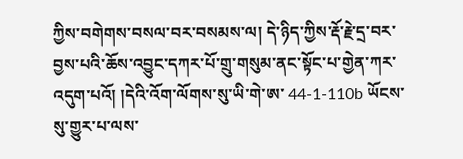ཀྱིས་བགེགས་བསལ་བར་བསམས་ལ། དེ་ཉིད་ཀྱིས་རྡོ་རྗེ་དྲ་བར་བྱས་པའི་ཆོས་འབྱུང་དཀར་པོ་གྲུ་གསུམ་ནང་སྟོང་པ་གྱེན་ཀར་འདུག་པའོ། །དེའི་འོག་ལོགས་སུ་ཡི་གེ་ཨ་ 44-1-110b ཡོངས་སུ་གྱུར་པ་ལས་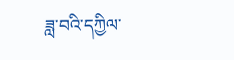ཟླ་བའི་དཀྱིལ་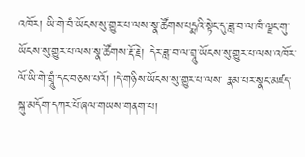འཁོར། ཡི་གེ་བཾ་ཡོངས་སུ་གྱུར་པ་ལས་སྣ་ཚོགས་པདྨའི་སྟེང་དུ་ཟླ་བ་ལ་ཁཾ་ལྗང་གུ་ཡོངས་སུ་གྱུར་པ་ལས་སྣ་ཚོགས་རྡོ་རྗེ། དེར་ཟླ་བ་ལ་བྲཱུ་ཡོངས་སུ་གྱུར་པ་ལས་འཁོར་ལོ་ཡི་གེ་བྲཱུཾ་དང་བཅས་པའོ། །དེ་གཉིས་ཡོངས་སུ་གྱུར་པ་ལས་ རྣམ་པར་སྣང་མཛད་སྐུ་མདོག་དཀར་པོ་ཞལ་གཡས་གནག་པ།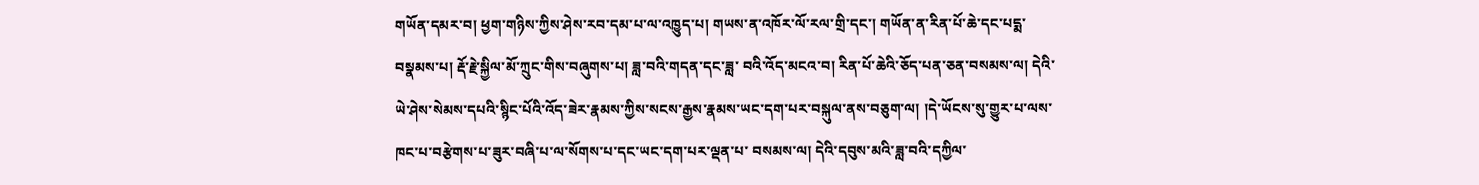གཡོན་དམར་བ། ཕྱག་གཉིས་ཀྱིས་ཤེས་རབ་དམ་པ་ལ་འཁྱུད་པ། གཡས་ན་འཁོར་ལོ་རལ་གྲི་དང་། གཡོན་ན་རིན་པོ་ཆེ་དང་པདྨ་བསྣམས་པ། རྡོ་རྗེ་སྐྱིལ་མོ་ཀྲུང་གིས་བཞུགས་པ། ཟླ་བའི་གདན་དང་ཟླ་ བའི་འོད་མངའ་བ། རིན་པོ་ཆེའི་ཅོད་པན་ཅན་བསམས་ལ། དེའི་ཡེ་ཤེས་སེམས་དཔའི་སྙིང་པོའི་འོད་ཟེར་རྣམས་ཀྱིས་སངས་རྒྱས་རྣམས་ཡང་དག་པར་བསྐུལ་ནས་བཅུག་ལ། །དེ་ཡོངས་སུ་གྱུར་པ་ལས་ཁང་པ་བརྩེགས་པ་ཟུར་བཞི་པ་ལ་སོགས་པ་དང་ཡང་དག་པར་ལྡན་པ་ བསམས་ལ། དེའི་དབུས་མའི་ཟླ་བའི་དཀྱིལ་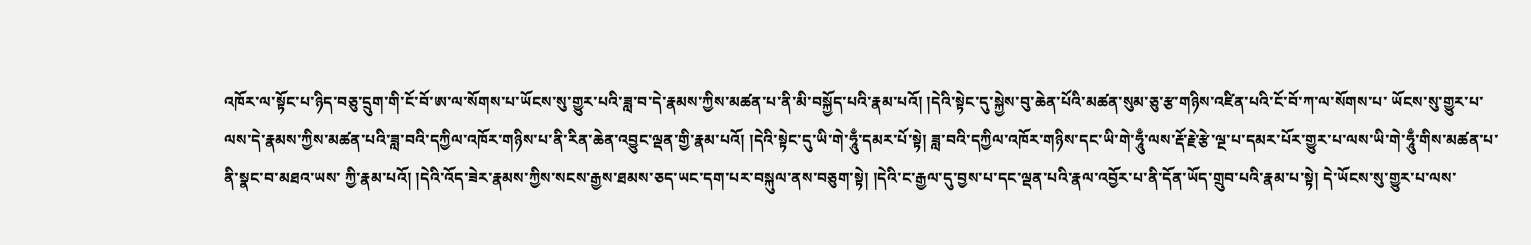འཁོར་ལ་སྟོང་པ་ཉིད་བཅུ་དྲུག་གི་ངོ་བོ་ཨ་ལ་སོགས་པ་ཡོངས་སུ་གྱུར་པའི་ཟླ་བ་དེ་རྣམས་ཀྱིས་མཚན་པ་ནི་མི་བསྐྱོད་པའི་རྣམ་པའོ། །དེའི་སྟེང་དུ་སྐྱེས་བུ་ཆེན་པོའི་མཚན་སུམ་ཅུ་རྩ་གཉིས་འཛིན་པའི་ངོ་བོ་ཀ་ལ་སོགས་པ་ ཡོངས་སུ་གྱུར་པ་ལས་དེ་རྣམས་ཀྱིས་མཚན་པའི་ཟླ་བའི་དཀྱིལ་འཁོར་གཉིས་པ་ནི་རིན་ཆེན་འབྱུང་ལྡན་གྱི་རྣམ་པའོ། །དེའི་སྟེང་དུ་ཡི་གེ་ཧཱུྃ་དམར་པོ་སྟེ། ཟླ་བའི་དཀྱིལ་འཁོར་གཉིས་དང་ཡི་གེ་ཧཱུྃ་ལས་རྡོ་རྗེ་རྩེ་ལྔ་པ་དམར་པོར་གྱུར་པ་ལས་ཡི་གེ་ཧཱུྃ་གིས་མཚན་པ་ནི་སྣང་བ་མཐའ་ཡས་ ཀྱི་རྣམ་པའོ། །དེའི་འོད་ཟེར་རྣམས་ཀྱིས་སངས་རྒྱས་ཐམས་ཅད་ཡང་དག་པར་བསྐུལ་ནས་བཅུག་སྟེ། །དེའི་ང་རྒྱལ་དུ་བྱས་པ་དང་ལྡན་པའི་རྣལ་འབྱོར་པ་ནི་དོན་ཡོད་གྲུབ་པའི་རྣམ་པ་སྟེ། དེ་ཡོངས་སུ་གྱུར་པ་ལས་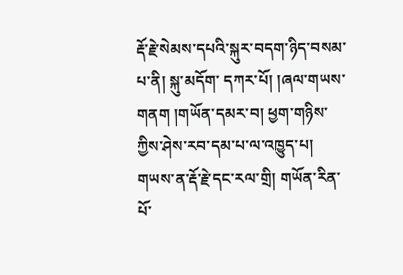རྡོ་རྗེ་སེམས་དཔའི་སྐུར་བདག་ཉིད་བསམ་པ་ནི། སྐུ་མདོག་ དཀར་པོ། །ཞལ་གཡས་གནག །གཡོན་དམར་བ། ཕྱག་གཉིས་ཀྱིས་ཤེས་རབ་དམ་པ་ལ་འཁྱུད་པ། གཡས་ན་རྡོ་རྗེ་དང་རལ་གྲི། གཡོན་རིན་པོ་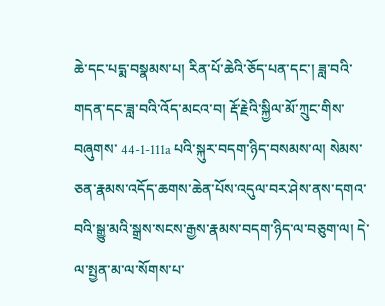ཆེ་དང་པདྨ་བསྣམས་པ། རིན་པོ་ཆེའི་ཅོད་པན་དང་། ཟླ་བའི་གདན་དང་ཟླ་བའི་འོད་མངའ་བ། རྡོ་རྗེའི་སྐྱིལ་མོ་ཀྲུང་གིས་བཞུགས་ 44-1-111a པའི་སྐུར་བདག་ཉིད་བསམས་ལ། སེམས་ཅན་རྣམས་འདོད་ཆགས་ཆེན་པོས་འདུལ་བར་ཤེས་ནས་དགའ་བའི་སྒྱུ་མའི་སྒྲས་སངས་རྒྱས་རྣམས་བདག་ཉིད་ལ་བཅུག་ལ། དེ་ལ་སྤྱན་མ་ལ་སོགས་པ་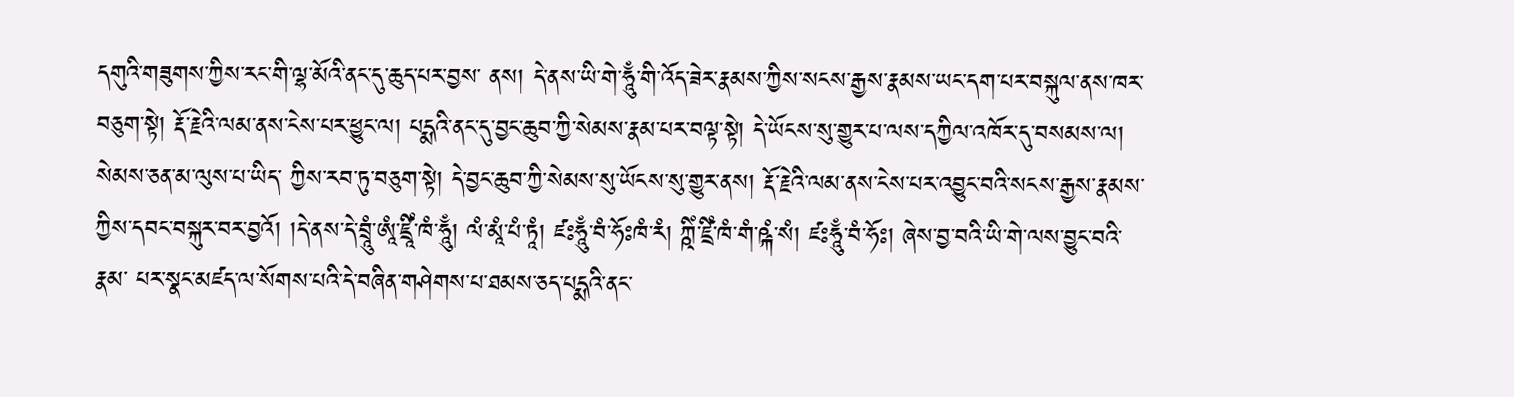དགུའི་གཟུགས་ཀྱིས་རང་གི་ལྷ་མོའི་ནང་དུ་ཆུད་པར་བྱས་ ནས། དེ་ནས་ཡི་གེ་ཧཱུྃ་གི་འོད་ཟེར་རྣམས་ཀྱིས་སངས་རྒྱས་རྣམས་ཡང་དག་པར་བསྐུལ་ནས་ཁར་བཅུག་སྟེ། རྡོ་རྗེའི་ལམ་ནས་ངེས་པར་ཕྱུང་ལ། པདྨའི་ནང་དུ་བྱང་ཆུབ་ཀྱི་སེམས་རྣམ་པར་བལྟ་སྟེ། དེ་ཡོངས་སུ་གྱུར་པ་ལས་དཀྱིལ་འཁོར་དུ་བསམས་ལ། སེམས་ཅན་མ་ལུས་པ་ཡིད་ ཀྱིས་རབ་ཏུ་བཅུག་སྟེ། དེ་བྱང་ཆུབ་ཀྱི་སེམས་སུ་ཡོངས་སུ་གྱུར་ནས། རྡོ་རྗེའི་ལམ་ནས་ངེས་པར་འབྱུང་བའི་སངས་རྒྱས་རྣམས་ཀྱིས་དབང་བསྐུར་བར་བྱའོ། །དེ་ནས་དེ་བྲཱུཾ་ཨཱཾ་ཛྲཱིཾ་ཁཾ་ཧཱུྃ། ལཾ་མཱཾ་པཾ་ཏཱཾ། ཛཿཧཱུྃ་བཾ་ཧོཿཁཾ་རཾ། ཀྵིཾ་ཛྲིཾ་ཁཾ་གཾ་ཥྐཾ་སཾ། ཛཿཧཱུྃ་བཾ་ཧོཿ། ཞེས་བྱ་བའི་ཡི་གེ་ལས་བྱུང་བའི་རྣམ་ པར་སྣང་མཛད་ལ་སོགས་པའི་དེ་བཞིན་གཤེགས་པ་ཐམས་ཅད་པདྨའི་ནང་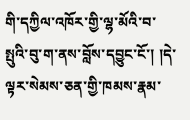གི་དཀྱིལ་འཁོར་གྱི་ལྷ་མོའི་བ་སྤུའི་བུ་ག་ནས་བློས་དབྱུང་ངོ་། །དེ་ལྟར་སེམས་ཅན་གྱི་ཁམས་རྣམ་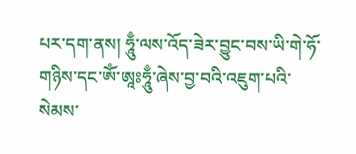པར་དག་ནས། ཧཱུྃ་ལས་འོད་ཟེར་བྱུང་བས་ཡི་གེ་ཧོ་གཉིས་དང་ཨོཾ་ཨཱཿཧཱུྃ་ཞེས་བྱ་བའི་འཇུག་པའི་ སེམས་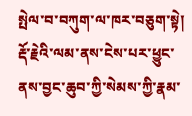སྤེལ་བ་བཀུག་ལ་ཁར་བཅུག་སྟེ། རྡོ་རྗེའི་ལམ་ནས་ངེས་པར་ཕྱུང་ནས་བྱང་ཆུབ་ཀྱི་སེམས་ཀྱི་རྣམ་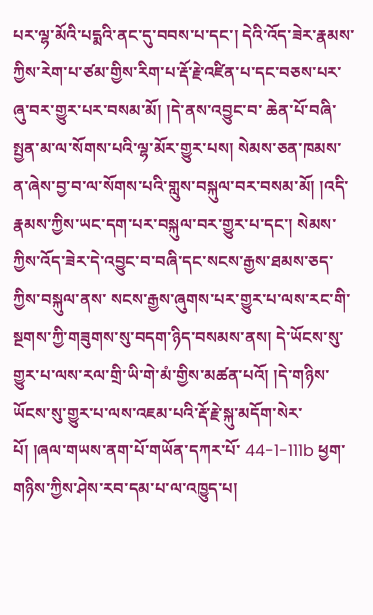པར་ལྷ་མོའི་པདྨའི་ནང་དུ་བབས་པ་དང་། དེའི་འོད་ཟེར་རྣམས་ཀྱིས་རེག་པ་ཙམ་གྱིས་རིག་པ་རྡོ་རྗེ་འཛིན་པ་དང་བཅས་པར་ཞུ་བར་གྱུར་པར་བསམ་མོ། །དེ་ནས་འབྱུང་བ་ ཆེན་པོ་བཞི་སྤྱན་མ་ལ་སོགས་པའི་ལྷ་མོར་གྱུར་པས། སེམས་ཅན་ཁམས་ན་ཞེས་བྱ་བ་ལ་སོགས་པའི་གླུས་བསྐུལ་བར་བསམ་མོ། །འདི་རྣམས་ཀྱིས་ཡང་དག་པར་བསྐུལ་བར་གྱུར་པ་དང་། སེམས་ཀྱིས་འོད་ཟེར་དེ་འབྱུང་བ་བཞི་དང་སངས་རྒྱས་ཐམས་ཅད་ཀྱིས་བསྐུལ་ནས་ སངས་རྒྱས་ཞུགས་པར་གྱུར་པ་ལས་རང་གི་སྔགས་ཀྱི་གཟུགས་སུ་བདག་ཉིད་བསམས་ནས། དེ་ཡོངས་སུ་གྱུར་པ་ལས་རལ་གྲི་ཡི་གེ་མཾ་གྱིས་མཚན་པའོ། །དེ་གཉིས་ཡོངས་སུ་གྱུར་པ་ལས་འཇམ་པའི་རྡོ་རྗེ་སྐུ་མདོག་སེར་པོ། །ཞལ་གཡས་ནག་པོ་གཡོན་དཀར་པོ་ 44-1-111b ཕྱག་གཉིས་ཀྱིས་ཤེས་རབ་དམ་པ་ལ་འཁྱུད་པ།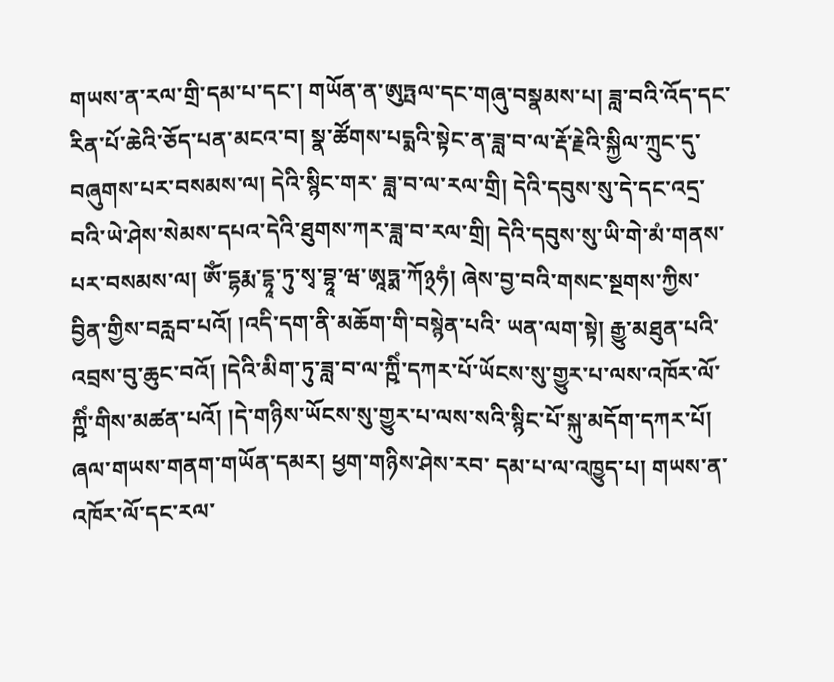གཡས་ན་རལ་གྲི་དམ་པ་དང་། གཡོན་ན་ཨུཏྤལ་དང་གཞུ་བསྣམས་པ། ཟླ་བའི་འོད་དང་རིན་པོ་ཆེའི་ཅོད་པན་མངའ་བ། སྣ་ཚོགས་པདྨའི་སྟེང་ན་ཟླ་བ་ལ་རྡོ་རྗེའི་སྐྱིལ་ཀྲུང་དུ་བཞུགས་པར་བསམས་ལ། དེའི་སྙིང་གར་ ཟླ་བ་ལ་རལ་གྲི། དེའི་དབུས་སུ་དེ་དང་འདྲ་བའི་ཡེ་ཤེས་སེམས་དཔའ་དེའི་ཐུགས་ཀར་ཟླ་བ་རལ་གྲི། དེའི་དབུས་སུ་ཡི་གེ་མཾ་གནས་པར་བསམས་ལ། ཨོཾ་དྷརྨ་དྷཱ་ཏུ་སྭ་བྷཱ་ཝ་ཨཱཏྨ་ཀོ྅ཧཾ། ཞེས་བྱ་བའི་གསང་སྔགས་ཀྱིས་བྱིན་གྱིས་བརླབ་པའོ། །འདི་དག་ནི་མཆོག་གི་བསྙེན་པའི་ ཡན་ལག་སྟེ། རྒྱུ་མཐུན་པའི་འབྲས་བུ་ཆུང་བའོ། །དེའི་མིག་ཏུ་ཟླ་བ་ལ་ཀྵིཾ་དཀར་པོ་ཡོངས་སུ་གྱུར་པ་ལས་འཁོར་ལོ་ཀྵིཾ་གིས་མཚན་པའོ། །དེ་གཉིས་ཡོངས་སུ་གྱུར་པ་ལས་སའི་སྙིང་པོ་སྐུ་མདོག་དཀར་པོ། ཞལ་གཡས་གནག་གཡོན་དམར། ཕྱག་གཉིས་ཤེས་རབ་ དམ་པ་ལ་འཁྱུད་པ། གཡས་ན་འཁོར་ལོ་དང་རལ་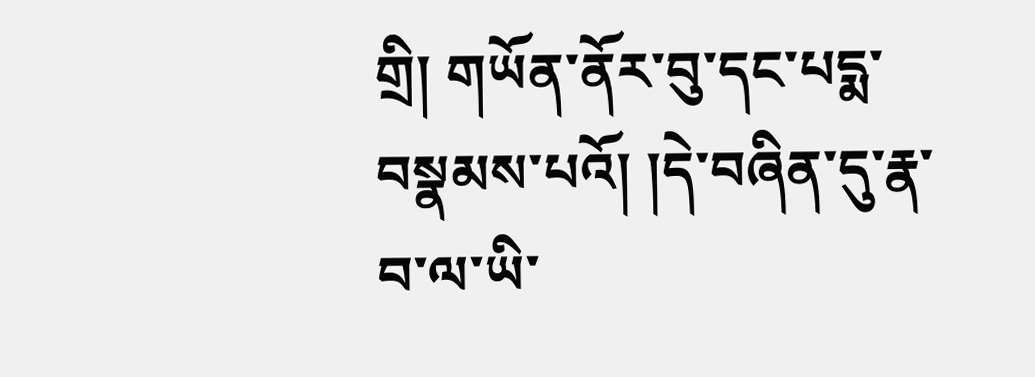གྲི། གཡོན་ནོར་བུ་དང་པདྨ་བསྣམས་པའོ། །དེ་བཞིན་དུ་རྣ་བ་ལ་ཡི་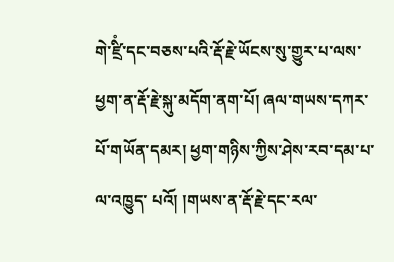གེ་ཛྲིཾ་དང་བཅས་པའི་རྡོ་རྗེ་ཡོངས་སུ་གྱུར་པ་ལས་ཕྱག་ན་རྡོ་རྗེ་སྐུ་མདོག་ནག་པོ། ཞལ་གཡས་དཀར་པོ་གཡོན་དམར། ཕྱག་གཉིས་ཀྱིས་ཤེས་རབ་དམ་པ་ལ་འཁྱུད་ པའོ། །གཡས་ན་རྡོ་རྗེ་དང་རལ་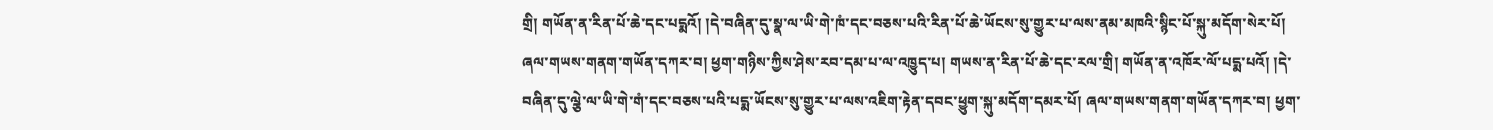གྲི། གཡོན་ན་རིན་པོ་ཆེ་དང་པདྨའོ། །དེ་བཞིན་དུ་སྣ་ལ་ཡི་གེ་ཁཾ་དང་བཅས་པའི་རིན་པོ་ཆེ་ཡོངས་སུ་གྱུར་པ་ལས་ནམ་མཁའི་སྙིང་པོ་སྐུ་མདོག་སེར་པོ། ཞལ་གཡས་གནག་གཡོན་དཀར་བ། ཕྱག་གཉིས་ཀྱིས་ཤེས་རབ་དམ་པ་ལ་འཁྱུད་པ། གཡས་ན་རིན་པོ་ཆེ་དང་རལ་གྲི། གཡོན་ན་འཁོར་ལོ་པདྨ་པའོ། །དེ་བཞིན་དུ་ལྕེ་ལ་ཡི་གེ་གཾ་དང་བཅས་པའི་པདྨ་ཡོངས་སུ་གྱུར་པ་ལས་འཇིག་རྟེན་དབང་ཕྱུག་སྐུ་མདོག་དམར་པོ། ཞལ་གཡས་གནག་གཡོན་དཀར་བ། ཕྱག་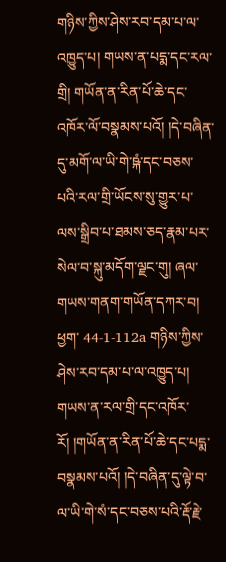གཉིས་ཀྱིས་ཤེས་རབ་དམ་པ་ལ་ འཁྱུད་པ། གཡས་ན་པདྨ་དང་རལ་གྲི། གཡོན་ན་རིན་པོ་ཆེ་དང་འཁོར་ལོ་བསྣམས་པའོ། །དེ་བཞིན་དུ་མགོ་ལ་ཡི་གེ་ཥྐཾ་དང་བཅས་པའི་རལ་གྲི་ཡོངས་སུ་གྱུར་པ་ལས་སྒྲིབ་པ་ཐམས་ཅད་རྣམ་པར་སེལ་བ་སྐུ་མདོག་ལྗང་གུ། ཞལ་གཡས་གནག་གཡོན་དཀར་བ། ཕྱག་ 44-1-112a གཉིས་ཀྱིས་ཤེས་རབ་དམ་པ་ལ་འཁྱུད་པ། གཡས་ན་རལ་གྲི་དང་འཁོར་རོ། །གཡོན་ན་རིན་པོ་ཆེ་དང་པདྨ་བསྣམས་པའོ། །དེ་བཞིན་དུ་ལྟེ་བ་ལ་ཡི་གེ་སཾ་དང་བཅས་པའི་རྡོ་རྗེ་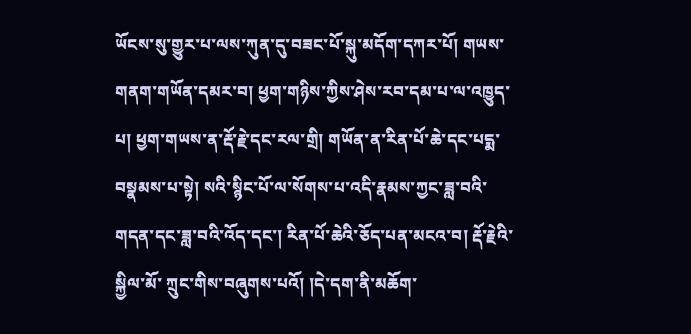ཡོངས་སུ་གྱུར་པ་ལས་ཀུན་དུ་བཟང་པོ་སྐུ་མདོག་དཀར་པོ། གཡས་ གནག་གཡོན་དམར་བ། ཕྱག་གཉིས་ཀྱིས་ཤེས་རབ་དམ་པ་ལ་འཁྱུད་པ། ཕྱག་གཡས་ན་རྡོ་རྗེ་དང་རལ་གྲི། གཡོན་ན་རིན་པོ་ཆེ་དང་པདྨ་བསྣམས་པ་སྟེ། སའི་སྙིང་པོ་ལ་སོགས་པ་འདི་རྣམས་ཀྱང་ཟླ་བའི་གདན་དང་ཟླ་བའི་འོད་དང་། རིན་པོ་ཆེའི་ཅོད་པན་མངའ་བ། རྡོ་རྗེའི་སྐྱིལ་མོ་ ཀྲུང་གིས་བཞུགས་པའོ། །དེ་དག་ནི་མཆོག་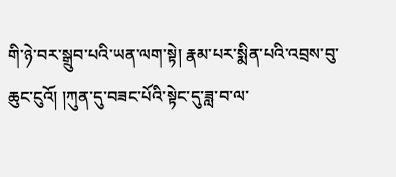གི་ཉེ་བར་སྒྲུབ་པའི་ཡན་ལག་སྟེ། རྣམ་པར་སྨིན་པའི་འབྲས་བུ་ཆུང་ངུའོ། །ཀུན་དུ་བཟང་པོའི་སྟེང་དུ་ཟླ་བ་ལ་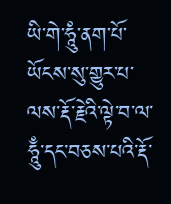ཡི་གེ་ཧཱུཾ་ནག་པོ་ཡོངས་སུ་གྱུར་པ་ལས་རྡོ་རྗེའི་ལྟེ་བ་ལ་ཧཱུྃ་དང་བཅས་པའི་རྡོ་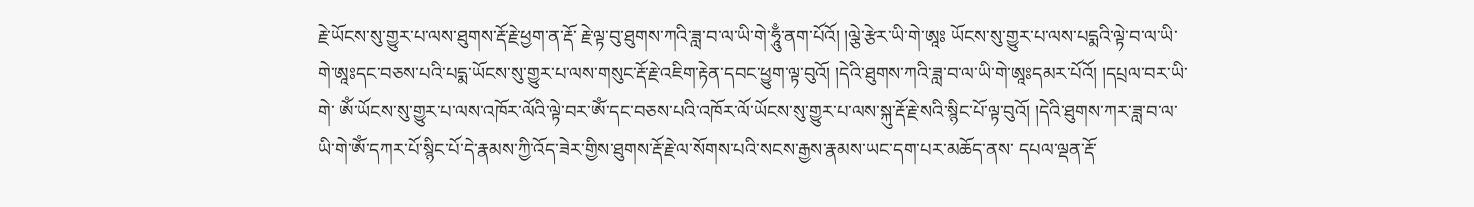རྗེ་ཡོངས་སུ་གྱུར་པ་ལས་ཐུགས་རྡོ་རྗེ་ཕྱག་ན་རྡོ་ རྗེ་ལྟ་བུ་ཐུགས་ཀའི་ཟླ་བ་ལ་ཡི་གེ་ཧཱུྃ་ནག་པོའོ། །ལྕེ་རྩེར་ཡི་གེ་ཨཱཿ ཡོངས་སུ་གྱུར་པ་ལས་པདྨའི་ལྟེ་བ་ལ་ཡི་གེ་ཨཱཿདང་བཅས་པའི་པདྨ་ཡོངས་སུ་གྱུར་པ་ལས་གསུང་རྡོ་རྗེ་འཇིག་རྟེན་དབང་ཕྱུག་ལྟ་བུའོ། །དེའི་ཐུགས་ཀའི་ཟླ་བ་ལ་ཡི་གེ་ཨཱཿདམར་པོའོ། །དཔྲལ་བར་ཡི་གེ་ ཨོཾ་ཡོངས་སུ་གྱུར་པ་ལས་འཁོར་ལོའི་ལྟེ་བར་ཨོཾ་དང་བཅས་པའི་འཁོར་ལོ་ཡོངས་སུ་གྱུར་པ་ལས་སྐུ་རྡོ་རྗེ་སའི་སྙིང་པོ་ལྟ་བུའོ། །དེའི་ཐུགས་ཀར་ཟླ་བ་ལ་ཡི་གེ་ཨོཾ་དཀར་པོ་སྙིང་པོ་དེ་རྣམས་ཀྱི་འོད་ཟེར་གྱིས་ཐུགས་རྡོ་རྗེ་ལ་སོགས་པའི་སངས་རྒྱས་རྣམས་ཡང་དག་པར་མཆོད་ནས་ དཔལ་ལྡན་རྡོ་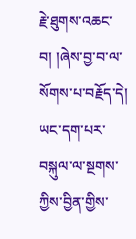རྗེ་ཐུགས་འཆང་བ། །ཞེས་བྱ་བ་ལ་སོགས་པ་བརྗོད་དེ། ཡང་དག་པར་བསྐུལ་ལ་སྔགས་ཀྱིས་བྱིན་གྱིས་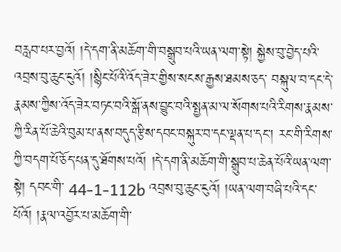བརླབ་པར་བྱའོ། །དེ་དག་ནི་མཆོག་གི་བསྒྲུབ་པའི་ཡན་ལག་སྟེ། སྐྱེས་བུ་བྱེད་པའི་འབྲས་བུ་ཆུང་ངུའོ། །སྙིང་པོའི་འོད་ཟེར་གྱིས་སངས་རྒྱས་ཐམས་ཅད་ བསྐུལ་བ་དང་དེ་རྣམས་ཀྱིས་འོད་ཟེར་བཏང་བའི་སྒོ་ནས་བྱུང་བའི་སྤྱན་མ་ལ་སོགས་པའི་རིགས་རྣམས་ཀྱི་རིན་པོ་ཆེའི་བུམ་པ་ནས་བདུད་རྩིས་དབང་བསྐུར་བ་དང་ལྡན་པ་དང་། རང་གི་རིགས་ཀྱི་བདག་པོ་ཅོད་པན་དུ་ཐོགས་པའོ། །དེ་དག་ནི་མཆོག་གི་སྒྲུབ་པ་ཆེན་པོའི་ཡན་ལག་སྟེ། དབང་གི་ 44-1-112b འབྲས་བུ་ཆུང་ངུའོ། །ཡན་ལག་བཞི་པའི་དང་པོའོ། །རྣལ་འབྱོར་པ་མཆོག་གི་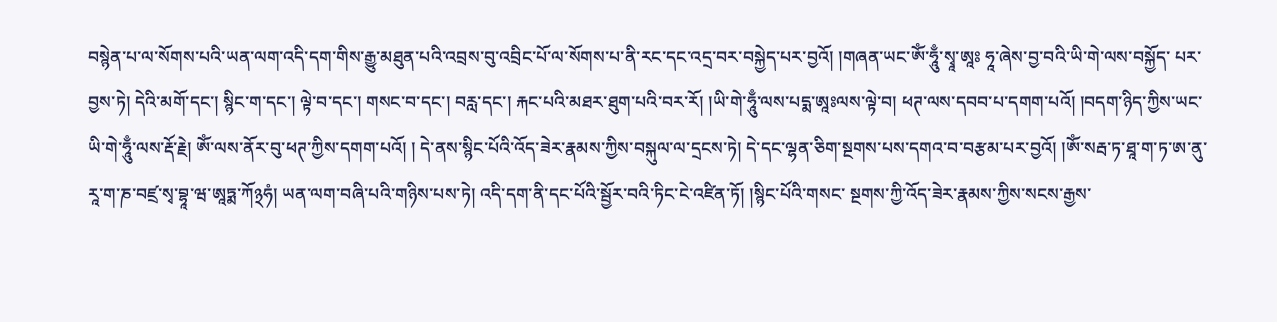བསྙེན་པ་ལ་སོགས་པའི་ཡན་ལག་འདི་དག་གིས་རྒྱུ་མཐུན་པའི་འབྲས་བུ་འབྲིང་པོ་ལ་སོགས་པ་ནི་རང་དང་འདྲ་བར་བསྐྱེད་པར་བྱའོ། །གཞན་ཡང་ཨོཾ་ཧཱུྃ་སྭཱ་ཨཱཿ ཧཱ་ཞེས་བྱ་བའི་ཡི་གེ་ལས་བསྐྱོད་ པར་བྱས་ཏེ། དེའི་མགོ་དང་། སྙིང་ག་དང་། ལྟེ་བ་དང་། གསང་བ་དང་། བརླ་དང་། རྐང་པའི་མཐར་ཐུག་པའི་བར་རོ། །ཡི་གེ་ཧཱུྃ་ལས་པདྨ་ཨཱཿལས་ལྟེ་བ། ཕཊ་ལས་དབབ་པ་དགག་པའོ། །བདག་ཉིད་ཀྱིས་ཡང་ཡི་གེ་ཧཱུྃ་ལས་རྡོ་རྗེ། ཨོཾ་ལས་ནོར་བུ་ཕཊ་ཀྱིས་དགག་པའོ། ། དེ་ནས་སྙིང་པོའི་འོད་ཟེར་རྣམས་ཀྱིས་བསྐུལ་ལ་དྲངས་ཏེ། དེ་དང་ལྷན་ཅིག་སྔགས་པས་དགའ་བ་བརྩམ་པར་བྱའོ། །ཨོཾ་སརྦ་ཏ་ཐཱ་ག་ཏ་ཨ་ནུ་རཱ་ག་ཎ་བཛྲ་སྭ་བྷཱ་ཝ་ཨཱཏྨ་ཀོ྅ཧཾ། ཡན་ལག་བཞི་པའི་གཉིས་པས་ཏེ། འདི་དག་ནི་དང་པོའི་སྦྱོར་བའི་ཏིང་ངེ་འཛིན་ཏོ། །སྙིང་པོའི་གསང་ སྔགས་ཀྱི་འོད་ཟེར་རྣམས་ཀྱིས་སངས་རྒྱས་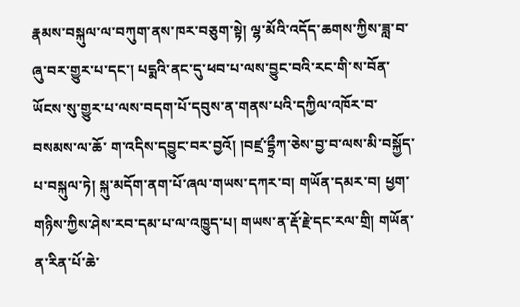རྣམས་བསྐུལ་ལ་བཀུག་ནས་ཁར་བཅུག་སྟེ། ལྷ་མོའི་འདོད་ཆགས་ཀྱིས་ཟླ་བ་ཞུ་བར་གྱུར་པ་དང་། པདྨའི་ནང་དུ་ཕབ་པ་ལས་བྱུང་བའི་རང་གི་ས་བོན་ཡོངས་སུ་གྱུར་པ་ལས་བདག་པོ་དབུས་ན་གནས་པའི་དཀྱིལ་འཁོར་བ་བསམས་ལ་ཆོ་ ག་འདིས་དབྱུང་བར་བྱའོ། །བཛྲ་དྷྲྀཀ་ཅེས་བྱ་བ་ལས་མི་བསྐྱོད་པ་བསྐུལ་ཏེ། སྐུ་མདོག་ནག་པོ་ཞལ་གཡས་དཀར་བ། གཡོན་དམར་བ། ཕྱག་གཉིས་ཀྱིས་ཤེས་རབ་དམ་པ་ལ་འཁྱུད་པ། གཡས་ན་རྡོ་རྗེ་དང་རལ་གྲི། གཡོན་ན་རིན་པོ་ཆེ་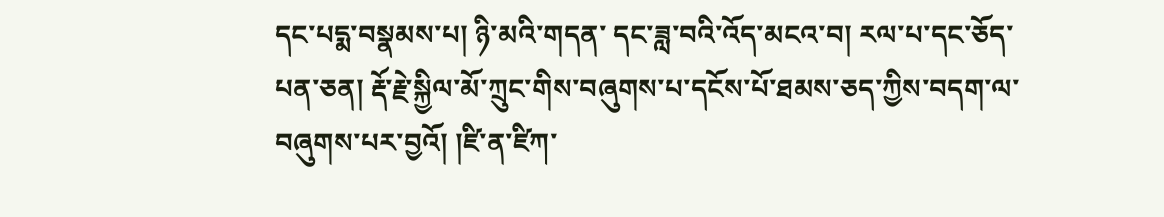དང་པདྨ་བསྣམས་པ། ཉི་མའི་གདན་ དང་ཟླ་བའི་འོད་མངའ་བ། རལ་པ་དང་ཅོད་པན་ཅན། རྡོ་རྗེ་སྐྱིལ་མོ་ཀྲུང་གིས་བཞུགས་པ་དངོས་པོ་ཐམས་ཅད་ཀྱིས་བདག་ལ་བཞུགས་པར་བྱའོ། །ཛི་ན་ཛིཀ་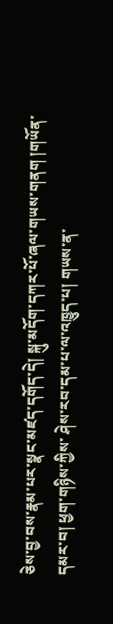ཅེས་བྱ་བས་རྣམ་པར་སྣང་མཛད་དགོད་དེ། སྐུ་མདོག་དཀར་པོ་ཞལ་གཡས་གནག །གཡོན་དམར་བ། ཕྱག་གཉིས་ཀྱིས་ ཤེས་རབ་དམ་པ་ལ་འཁྱུད་པ། གཡས་ན་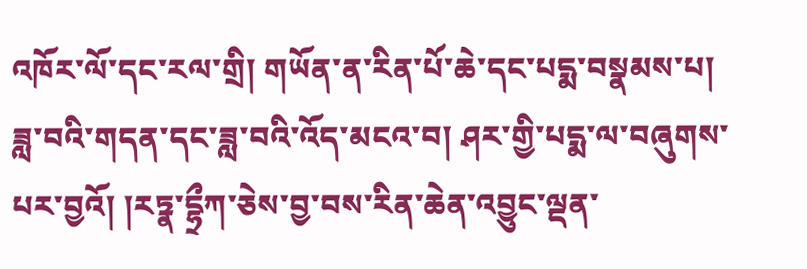འཁོར་ལོ་དང་རལ་གྲི། གཡོན་ན་རིན་པོ་ཆེ་དང་པདྨ་བསྣམས་པ། ཟླ་བའི་གདན་དང་ཟླ་བའི་འོད་མངའ་བ། ཤར་གྱི་པདྨ་ལ་བཞུགས་པར་བྱའོ། །རཏྣ་དྷྲྀཀ་ཅེས་བྱ་བས་རིན་ཆེན་འབྱུང་ལྡན་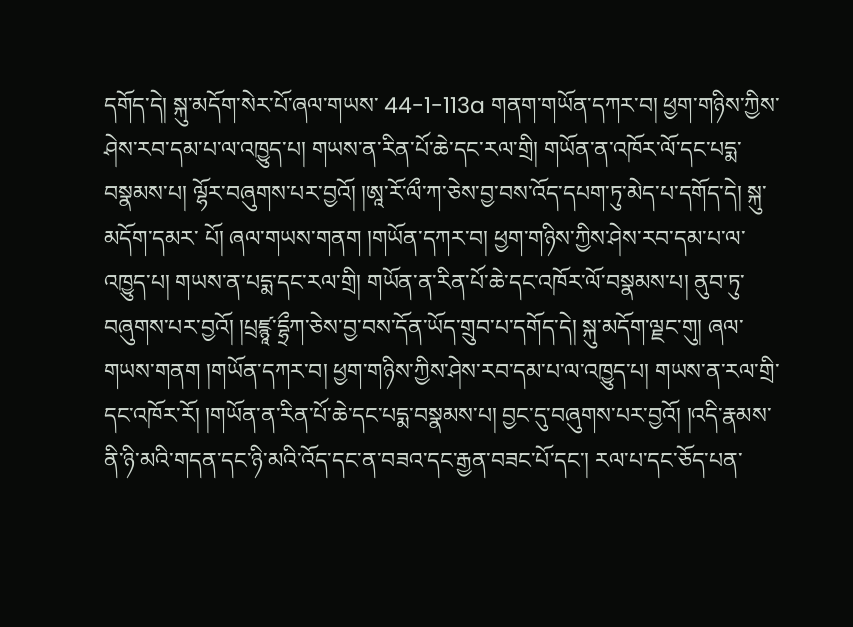དགོད་དེ། སྐུ་མདོག་སེར་པོ་ཞལ་གཡས་ 44-1-113a གནག་གཡོན་དཀར་བ། ཕྱག་གཉིས་ཀྱིས་ཤེས་རབ་དམ་པ་ལ་འཁྱུད་པ། གཡས་ན་རིན་པོ་ཆེ་དང་རལ་གྲི། གཡོན་ན་འཁོར་ལོ་དང་པདྨ་བསྣམས་པ། ལྷོར་བཞུགས་པར་བྱའོ། །ཨཱ་རོ་ལྀ་ཀ་ཅེས་བྱ་བས་འོད་དཔག་ཏུ་མེད་པ་དགོད་དེ། སྐུ་མདོག་དམར་ པོ། ཞལ་གཡས་གནག །གཡོན་དཀར་བ། ཕྱག་གཉིས་ཀྱིས་ཤེས་རབ་དམ་པ་ལ་འཁྱུད་པ། གཡས་ན་པདྨ་དང་རལ་གྲི། གཡོན་ན་རིན་པོ་ཆེ་དང་འཁོར་ལོ་བསྣམས་པ། ནུབ་ཏུ་བཞུགས་པར་བྱའོ། །པྲཛྙཱ་དྷྲྀཀ་ཅེས་བྱ་བས་དོན་ཡོད་གྲུབ་པ་དགོད་དེ། སྐུ་མདོག་ལྗང་གུ། ཞལ་ གཡས་གནག །གཡོན་དཀར་བ། ཕྱག་གཉིས་ཀྱིས་ཤེས་རབ་དམ་པ་ལ་འཁྱུད་པ། གཡས་ན་རལ་གྲི་དང་འཁོར་རོ། །གཡོན་ན་རིན་པོ་ཆེ་དང་པདྨ་བསྣམས་པ། བྱང་དུ་བཞུགས་པར་བྱའོ། །འདི་རྣམས་ནི་ཉི་མའི་གདན་དང་ཉི་མའི་འོད་དང་ན་བཟའ་དང་རྒྱན་བཟང་པོ་དང་། རལ་པ་དང་ཅོད་པན་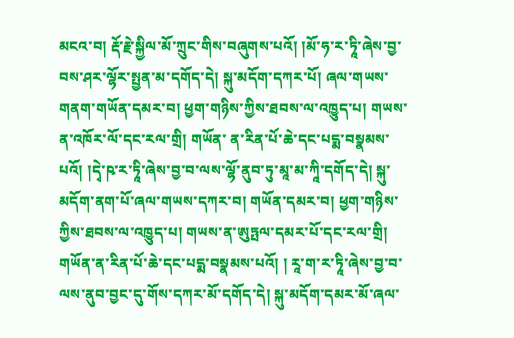མངའ་བ། རྡོ་རྗེ་སྐྱིལ་མོ་ཀྲུང་གིས་བཞུགས་པའོ། །མོ་ཧ་ར་ཏཱི་ཞེས་བྱ་བས་ཤར་ལྷོར་སྤྱན་མ་དགོད་དེ། སྐུ་མདོག་དཀར་པོ། ཞལ་གཡས་གནག་གཡོན་དམར་བ། ཕྱག་གཉིས་ཀྱིས་ཐབས་ལ་འཁྱུད་པ། གཡས་ན་འཁོར་ལོ་དང་རལ་གྲི། གཡོན་ ན་རིན་པོ་ཆེ་དང་པདྨ་བསྣམས་པའོ། །དྭེ་ཥ་ར་ཏཱི་ཞེས་བྱ་བ་ལས་ལྷོ་ནུབ་ཏུ་མཱ་མ་ཀཱི་དགོད་དེ། སྐུ་མདོག་ནག་པོ་ཞལ་གཡས་དཀར་བ། གཡོན་དམར་བ། ཕྱག་གཉིས་ཀྱིས་ཐབས་ལ་འཁྱུད་པ། གཡས་ན་ཨུཏྤལ་དམར་པོ་དང་རལ་གྲི། གཡོན་ན་རིན་པོ་ཆེ་དང་པདྨ་བསྣམས་པའོ། ། རཱ་ག་ར་ཏཱི་ཞེས་བྱ་བ་ལས་ནུབ་བྱང་དུ་གོས་དཀར་མོ་དགོད་དེ། སྐུ་མདོག་དམར་མོ་ཞལ་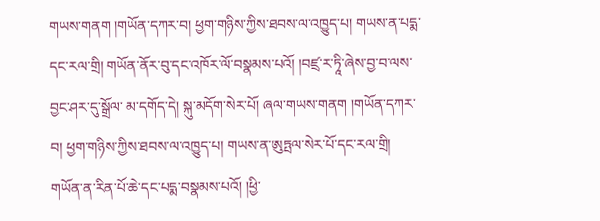གཡས་གནག །གཡོན་དཀར་བ། ཕྱག་གཉིས་ཀྱིས་ཐབས་ལ་འཁྱུད་པ། གཡས་ན་པདྨ་དང་རལ་གྲི། གཡོན་ནོར་བུ་དང་འཁོར་ལོ་བསྣམས་པའོ། །བཛྲ་ར་ཏཱི་ཞེས་བྱ་བ་ལས་བྱང་ཤར་དུ་སྒྲོལ་ མ་དགོད་དེ། སྐུ་མདོག་སེར་པོ། ཞལ་གཡས་གནག །གཡོན་དཀར་བ། ཕྱག་གཉིས་ཀྱིས་ཐབས་ལ་འཁྱུད་པ། གཡས་ན་ཨུཏྤལ་སེར་པོ་དང་རལ་གྲི། གཡོན་ན་རིན་པོ་ཆེ་དང་པདྨ་བསྣམས་པའོ། །ཕྱི་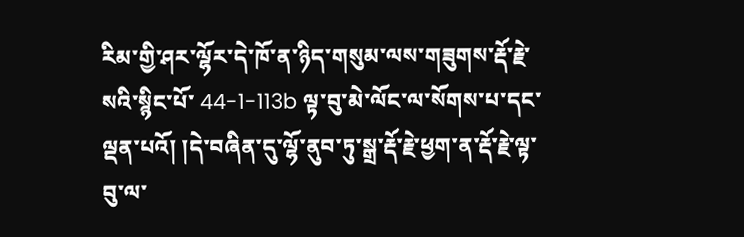རིམ་གྱི་ཤར་ལྷོར་དེ་ཁོ་ན་ཉིད་གསུམ་ལས་གཟུགས་རྡོ་རྗེ་སའི་སྙིང་པོ་ 44-1-113b ལྟ་བུ་མེ་ལོང་ལ་སོགས་པ་དང་ལྡན་པའོ། །དེ་བཞིན་དུ་ལྷོ་ནུབ་ཏུ་སྒྲ་རྡོ་རྗེ་ཕྱག་ན་རྡོ་རྗེ་ལྟ་བུ་ལ་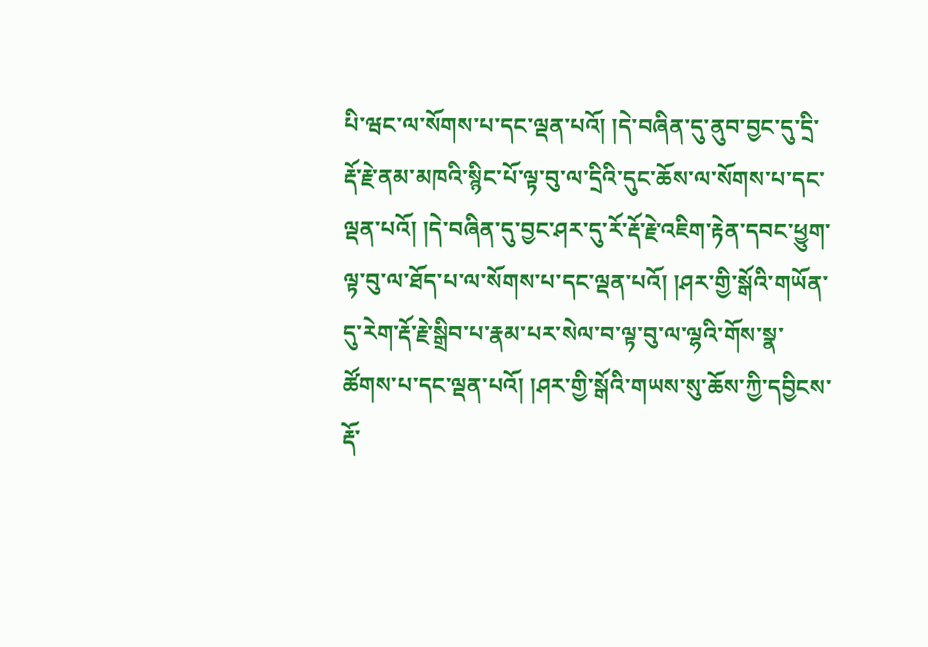པི་ཝང་ལ་སོགས་པ་དང་ལྡན་པའོ། །དེ་བཞིན་དུ་ནུབ་བྱང་དུ་དྲི་རྡོ་རྗེ་ནམ་མཁའི་སྙིང་པོ་ལྟ་བུ་ལ་དྲིའི་དུང་ཆོས་ལ་སོགས་པ་དང་ལྡན་པའོ། །དེ་བཞིན་དུ་བྱང་ཤར་དུ་རོ་རྡོ་རྗེ་འཇིག་རྟེན་དབང་ཕྱུག་ ལྟ་བུ་ལ་ཐོད་པ་ལ་སོགས་པ་དང་ལྡན་པའོ། །ཤར་གྱི་སྒོའི་གཡོན་དུ་རེག་རྡོ་རྗེ་སྒྲིབ་པ་རྣམ་པར་སེལ་བ་ལྟ་བུ་ལ་ལྷའི་གོས་སྣ་ཚོགས་པ་དང་ལྡན་པའོ། །ཤར་གྱི་སྒོའི་གཡས་སུ་ཆོས་ཀྱི་དབྱིངས་རྡོ་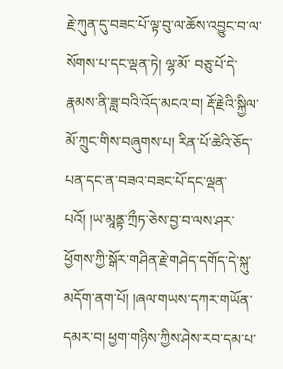རྗེ་ཀུན་དུ་བཟང་པོ་ལྟ་བུ་ལ་ཆོས་འབྱུང་བ་ལ་སོགས་པ་དང་ལྡན་ཏེ། ལྷ་མོ་ བཅུ་པོ་དེ་རྣམས་ནི་ཟླ་བའི་འོད་མངའ་བ། རྡོ་རྗེའི་སྐྱིལ་མོ་ཀྲུང་གིས་བཞུགས་པ། རིན་པོ་ཆེའི་ཅོད་པན་དང་ན་བཟའ་བཟང་པོ་དང་ལྡན་པའོ། །ཡ་མཱནྟ་ཀྲྀཏ་ཅེས་བྱ་བ་ལས་ཤར་ཕྱོགས་ཀྱི་སྒོར་གཤིན་རྗེ་གཤེད་དགོད་དེ་སྐུ་མདོག་ནག་པོ། །ཞལ་གཡས་དཀར་གཡོན་དམར་བ། ཕྱག་གཉིས་ཀྱིས་ཤེས་རབ་དམ་པ་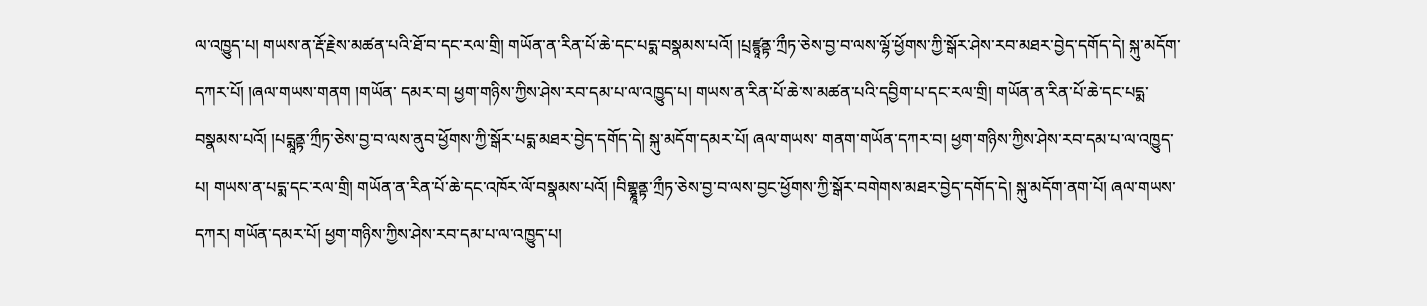ལ་འཁྱུད་པ། གཡས་ན་རྡོ་རྗེས་མཚན་པའི་ཐོ་བ་དང་རལ་གྲི། གཡོན་ན་རིན་པོ་ཆེ་དང་པདྨ་བསྣམས་པའོ། །པྲཛྙཱནྟ་ཀྲྀཏ་ཅེས་བྱ་བ་ལས་ལྷོ་ཕྱོགས་ཀྱི་སྒོར་ཤེས་རབ་མཐར་བྱེད་དགོད་དེ། སྐུ་མདོག་དཀར་པོ། །ཞལ་གཡས་གནག །གཡོན་ དམར་བ། ཕྱག་གཉིས་ཀྱིས་ཤེས་རབ་དམ་པ་ལ་འཁྱུད་པ། གཡས་ན་རིན་པོ་ཆེ་ས་མཚན་པའི་དབྱིག་པ་དང་རལ་གྲི། གཡོན་ན་རིན་པོ་ཆེ་དང་པདྨ་བསྣམས་པའོ། །པདྨཱནྟ་ཀྲྀཏ་ཅེས་བྱ་བ་ལས་ནུབ་ཕྱོགས་ཀྱི་སྒོར་པདྨ་མཐར་བྱེད་དགོད་དེ། སྐུ་མདོག་དམར་པོ། ཞལ་གཡས་ གནག་གཡོན་དཀར་བ། ཕྱག་གཉིས་ཀྱིས་ཤེས་རབ་དམ་པ་ལ་འཁྱུད་པ། གཡས་ན་པདྨ་དང་རལ་གྲི། གཡོན་ན་རིན་པོ་ཆེ་དང་འཁོར་ལོ་བསྣམས་པའོ། །བིགྷྣཱནྟ་ཀྲྀཏ་ཅེས་བྱ་བ་ལས་བྱང་ཕྱོགས་ཀྱི་སྒོར་བགེགས་མཐར་བྱེད་དགོད་དེ། སྐུ་མདོག་ནག་པོ། ཞལ་གཡས་དཀར། གཡོན་དམར་པོ། ཕྱག་གཉིས་ཀྱིས་ཤེས་རབ་དམ་པ་ལ་འཁྱུད་པ།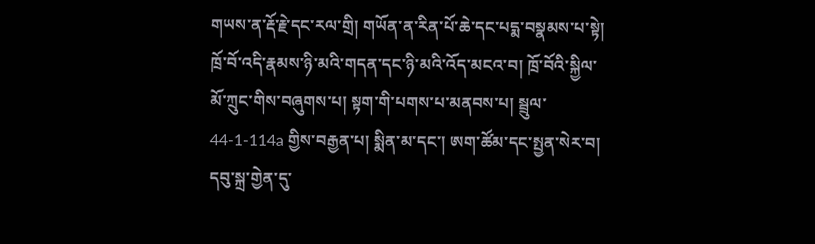གཡས་ན་རྡོ་རྗེ་དང་རལ་གྲི། གཡོན་ན་རིན་པོ་ཆེ་དང་པདྨ་བསྣམས་པ་སྟེ། ཁྲོ་བོ་འདི་རྣམས་ཉི་མའི་གདན་དང་ཉི་མའི་འོད་མངའ་བ། ཁྲོ་བོའི་སྐྱིལ་མོ་ཀྲུང་གིས་བཞུགས་པ། སྟག་གི་པགས་པ་མནབས་པ། སྦྲུལ་ 44-1-114a གྱིས་བརྒྱན་པ། སྨིན་མ་དང་། ཨག་ཚོམ་དང་སྤྱན་སེར་བ། དབུ་སྐྲ་གྱེན་དུ་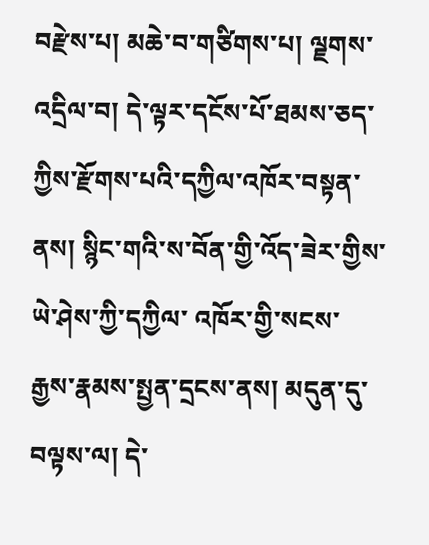བརྫེས་པ། མཆེ་བ་གཙིགས་པ། ལྗགས་འདྲིལ་བ། དེ་ལྟར་དངོས་པོ་ཐམས་ཅད་ཀྱིས་རྫོགས་པའི་དཀྱིལ་འཁོར་བསྟན་ནས། སྙིང་གའི་ས་བོན་གྱི་འོད་ཟེར་གྱིས་ཡེ་ཤེས་ཀྱི་དཀྱིལ་ འཁོར་གྱི་སངས་རྒྱས་རྣམས་སྤྱན་དྲངས་ནས། མདུན་དུ་བལྟས་ལ། དེ་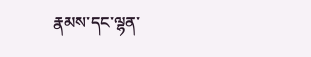རྣམས་དང་ལྷན་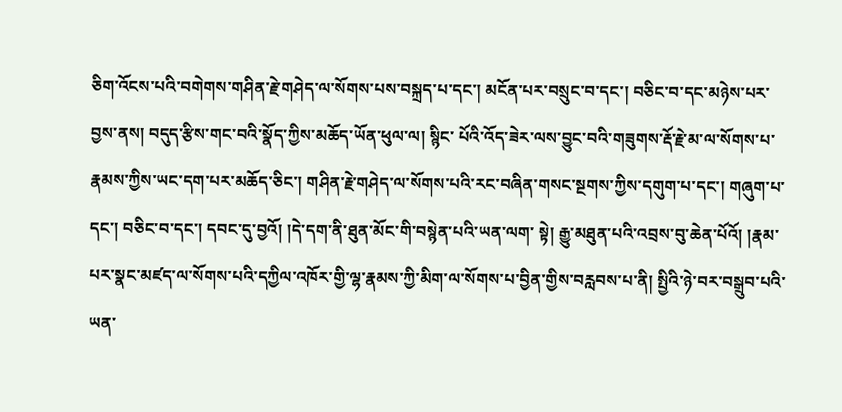ཅིག་འོངས་པའི་བགེགས་གཤིན་རྗེ་གཤེད་ལ་སོགས་པས་བསྐྲད་པ་དང་། མངོན་པར་བསྲུང་བ་དང་། བཅིང་བ་དང་མཉེས་པར་བྱས་ནས། བདུད་རྩིས་གང་བའི་སྣོད་ཀྱིས་མཆོད་ཡོན་ཕུལ་ལ། སྙིང་ པོའི་འོད་ཟེར་ལས་བྱུང་བའི་གཟུགས་རྡོ་རྗེ་མ་ལ་སོགས་པ་རྣམས་ཀྱིས་ཡང་དག་པར་མཆོད་ཅིང་། གཤིན་རྗེ་གཤེད་ལ་སོགས་པའི་རང་བཞིན་གསང་སྔགས་ཀྱིས་དགུག་པ་དང་། གཞུག་པ་དང་། བཅིང་བ་དང་། དབང་དུ་བྱའོ། །དེ་དག་ནི་ཐུན་མོང་གི་བསྙེན་པའི་ཡན་ལག་ སྟེ། རྒྱུ་མཐུན་པའི་འབྲས་བུ་ཆེན་པོའོ། །རྣམ་པར་སྣང་མཛད་ལ་སོགས་པའི་དཀྱིལ་འཁོར་གྱི་ལྷ་རྣམས་ཀྱི་མིག་ལ་སོགས་པ་བྱིན་གྱིས་བརླབས་པ་ནི། སྤྱིའི་ཉེ་བར་བསྒྲུབ་པའི་ཡན་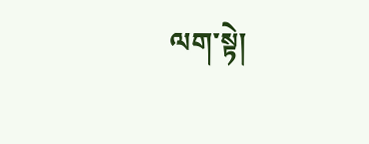ལག་སྟེ།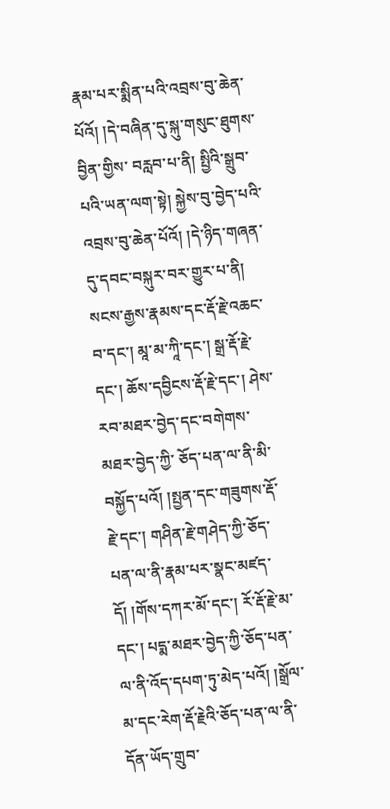རྣམ་པར་སྨིན་པའི་འབྲས་བུ་ཆེན་པོའོ། །དེ་བཞིན་དུ་སྐུ་གསུང་ཐུགས་བྱིན་གྱིས་ བརླབ་པ་ནི། སྤྱིའི་སྒྲུབ་པའི་ཡན་ལག་སྟེ། སྐྱེས་བུ་བྱེད་པའི་འབྲས་བུ་ཆེན་པོའོ། །དེ་ཉིད་གཞན་དུ་དབང་བསྐུར་བར་གྱུར་པ་ནི། སངས་རྒྱས་རྣམས་དང་རྡོ་རྗེ་འཆང་བ་དང་། མཱ་མ་ཀཱི་དང་། སྒྲ་རྡོ་རྗེ་དང་། ཆོས་དབྱིངས་རྡོ་རྗེ་དང་། ཤེས་རབ་མཐར་བྱེད་དང་བགེགས་མཐར་བྱེད་ཀྱི་ ཅོད་པན་ལ་ནི་མི་བསྐྱོད་པའོ། །སྤྱན་དང་གཟུགས་རྡོ་རྗེ་དང་། གཤིན་རྗེ་གཤེད་ཀྱི་ཅོད་པན་ལ་ནི་རྣམ་པར་སྣང་མཛད་དོ། །གོས་དཀར་མོ་དང་། རོ་རྡོ་རྗེ་མ་དང་། པདྨ་མཐར་བྱེད་ཀྱི་ཅོད་པན་ལ་ནི་འོད་དཔག་ཏུ་མེད་པའོ། །སྒྲོལ་མ་དང་རེག་རྡོ་རྗེའི་ཅོད་པན་ལ་ནི་དོན་ཡོད་གྲུབ་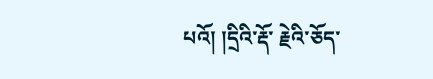པའོ། །དྲིའི་རྡོ་ རྗེའི་ཅོད་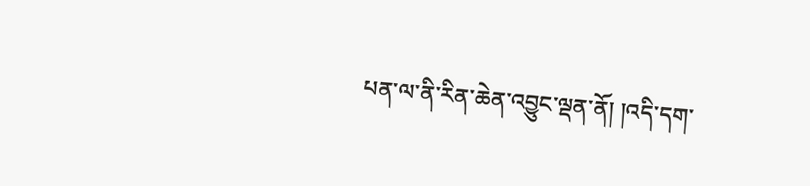པན་ལ་ནི་རིན་ཆེན་འབྱུང་ལྡན་ནོ། །འདི་དག་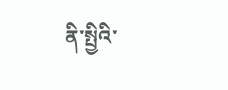ནི་སྤྱིའི་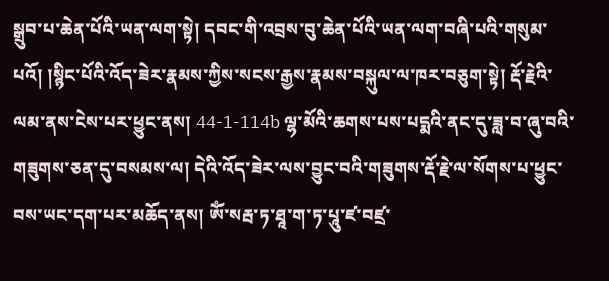སྒྲུབ་པ་ཆེན་པོའི་ཡན་ལག་སྟེ། དབང་གི་འབྲས་བུ་ཆེན་པོའི་ཡན་ལག་བཞི་པའི་གསུམ་པའོ། །སྙིང་པོའི་འོད་ཟེར་རྣམས་ཀྱིས་སངས་རྒྱས་རྣམས་བསྐུལ་ལ་ཁར་བཅུག་སྟེ། རྡོ་རྗེའི་ལམ་ནས་ངེས་པར་ཕྱུང་ནས། 44-1-114b ལྷ་མོའི་ཆགས་པས་པདྨའི་ནང་དུ་ཟླ་བ་ཞུ་བའི་གཟུགས་ཅན་དུ་བསམས་ལ། དེའི་འོད་ཟེར་ལས་བྱུང་བའི་གཟུགས་རྡོ་རྗེ་ལ་སོགས་པ་ཕྱུང་བས་ཡང་དག་པར་མཆོད་ནས། ཨོཾ་སརྦ་ཏ་ཐཱ་ག་ཏ་པཱུ་ཛ་བཛྲ་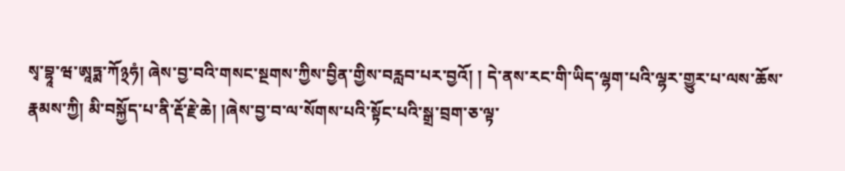སྭ་བྷཱ་ཝ་ཨཱཏྨ་ཀོ྅ཧཾ། ཞེས་བྱ་བའི་གསང་སྔགས་ཀྱིས་བྱིན་གྱིས་བརླབ་པར་བྱའོ། ། དེ་ནས་རང་གི་ཡིད་ལྷག་པའི་ལྷར་གྱུར་པ་ལས་ཆོས་རྣམས་ཀྱི། མི་བསྐྱོད་པ་ནི་རྡོ་རྗེ་ཆེ། །ཞེས་བྱ་བ་ལ་སོགས་པའི་སྟོང་པའི་སྒྲ་བྲག་ཅ་ལྟ་